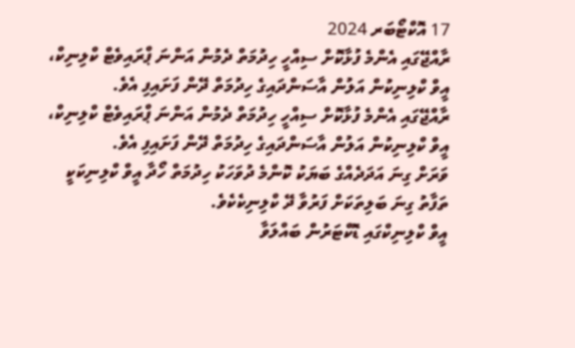17 އޮކްޓޯބަރ 2024
ރާއްޖޭގައި އެންމެ ފުޅާކޮށް ސިއްހީ ހިދުމަތް ދެމުން އަންނަ ޕްރައިވެޓް ކްލިނިކް، އީވް ކްލިނިކުން އަލުން އާސަންދައިގެ ހިދުމަތް ދޭން ފަށައިފި އެވެ.
ރާއްޖޭގައި އެންމެ ފުޅާކޮށް ސިއްހީ ހިދުމަތް ދެމުން އަންނަ ޕްރައިވެޓް ކްލިނިކް، އީވް ކްލިނިކުން އަލުން އާސަންދައިގެ ހިދުމަތް ދޭން ފަށައިފި އެވެ.
ވަރަށް ގިނަ އަދަދެއްގެ ބަޔަކު ކޮންމެ ދުވަހަކު ހިދުމަތް ހޯދާ އީވް ކްލިނިކަކީ ތަފާތު ގިނަ ބަލިތަކަށް ފަރުވާ ދޭ ކްލިނިކެކެވެ.
އީވް ކްލިނިކްގައި ޑޮކްޓަރުން ބައްލަވާ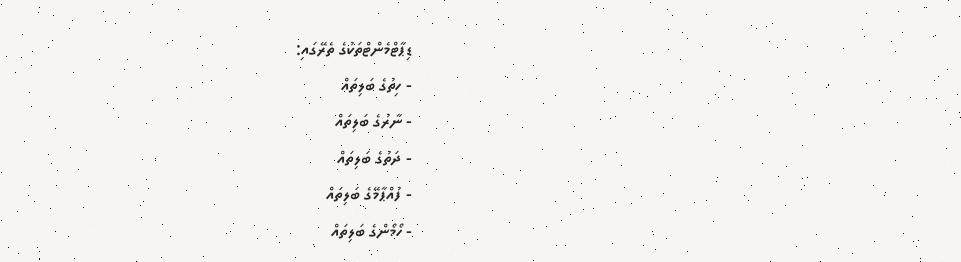ޑިޕާޓްމެންޓްތަކުގެ ތެރޭގައި:
- ހިތުގެ ބަލިތައް
- ނާރުގެ ބަލިތައް
- ދަތުގެ ބަލިތައް
- ފުއްޕާމޭގެ ބަލިތައް
- ހޯމޯންގެ ބަލިތައް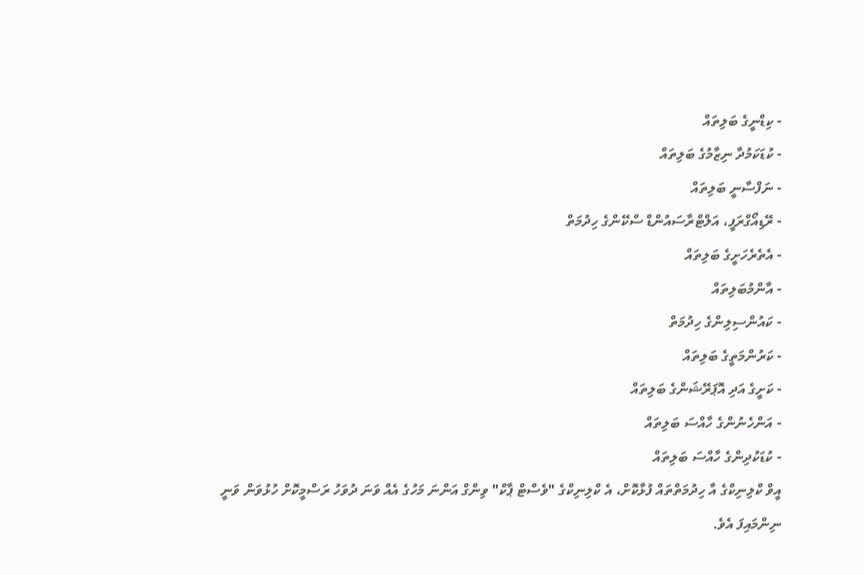- ކިޑްނީގެ ބަލިތައް
- ކުޑަކަމުދާ ނިޒާމުގެ ބަލިތައް
- ނަފްސާނީ ބަލިތައް
- ރޭޑިއޯގްރަފީ، އަލްޓްރާސައުންޑް ސްކޭންގެ ހިދުމަތް
- އެތެރެހަށީގެ ބަލިތައް
- އާންމުބަލިތައް
- ކައުންސިލިންގެ ހިދުމަތް
- ކަރުންމަތީގެ ބަލިތައް
- ކަށީގެ އަދި އޮޕަރޭޝަންގެ ބަލިތައް
- އަންހެނުންގެ ހާއްސަ ބަލިތައް
- ކުޑަކުދިންގެ ހާއްސަ ބަލިތައް
އީވް ކްލިނިކްގެ އާ ހިދުމަތްތައް ފުޅާކޮށް، އެ ކްލިނިކްގެ "ވެސްޓް ޕާކް" ވިންގް އަންނަ މަހުގެ އެއް ވަނަ ދުވަހު ރަސްމީކޮށް ހުޅުވަން ވަނީ ނިންމައިފަ އެވެ.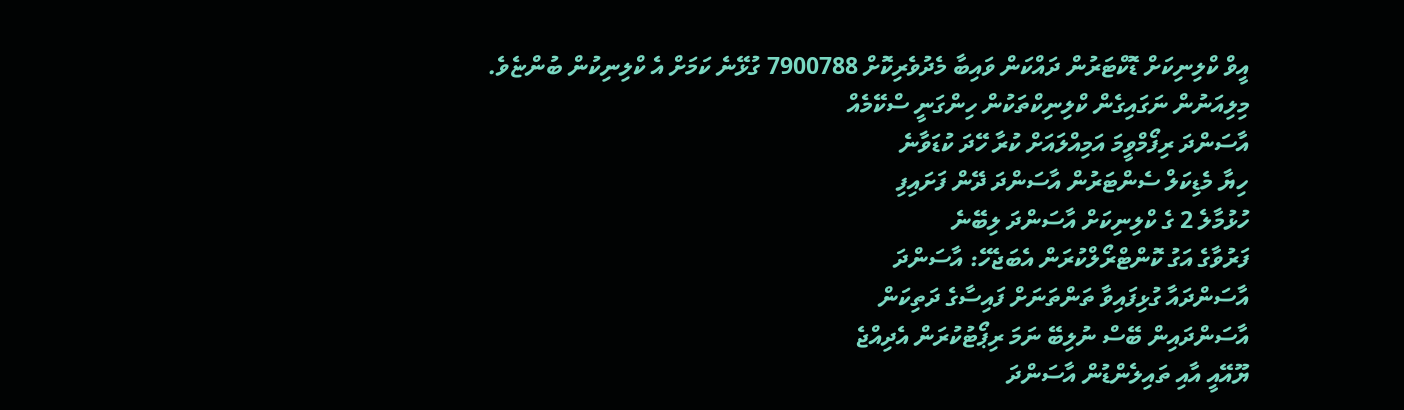އީވް ކްލިނިކަށް ޑޮކްޓަރުން ދައްކަން ވައިބާ މެދުވެރިކޮށް 7900788 ގުޅޭނެ ކަމަށް އެ ކްލިނިކުން ބުންޏެވެ.
މިލިއަނުން ނަގައިގެން ކްލިނިކްތަކުން ހިންގަނީ ސްކޭމެއް
އާސަންދަ ރިފޯމްވީމަ އަމިއްލައަށް ކުރާ ހޭދަ ކުޑަވާނެ
ހިޔާ މެޑިކަލް ސެންޓަރުން އާސަންދަ ދޭން ފަށައިފި
ހުޅުމާލެ 2 ގެ ކްލިނިކަށް އާސަންދަ ލިބޭނެ
ފަރުވާގެ އަގު ކޮންޓްރޯލްކުރަން އެބަޖެހޭ: އާސަންދަ
އާސަންދައާ ގުޅިފައިވާ ތަންތަނަށް ފައިސާގެ ދަތިކަން
އާސަންދައިން ބޭސް ނުލިބޭ ނަމަ ރިޕޯޓުކުރަން އެދިއްޖެ
ޔޫއޭއީ އާއި ތައިލެންޑުން އާސަންދަ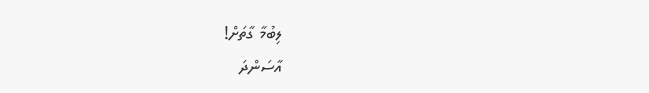ލިބުމާ ގާތަށް!
އާސަންދަ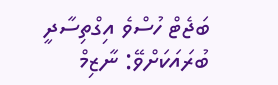ބަޖެޓް ހުސްވެ އިގްތިސާދީ ބުރައަކަށްވޭ: ނާޒިމް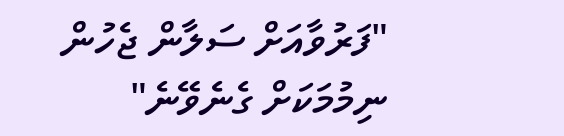"ފަރުވާއަށް ސަލާން ޖެހުން ނިމުމަކަށް ގެނެވޭނެ"